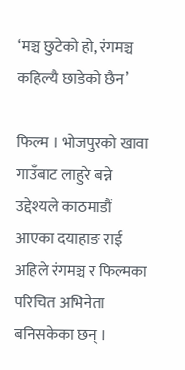‘मञ्च छुटेको हो, रंगमञ्च कहिल्यै छाडेको छैन’

फिल्म । भोजपुरको खावा गाउँबाट लाहुरे बन्ने उद्देश्यले काठमाडौं आएका दयाहाङ राई अहिले रंगमञ्च र फिल्मका परिचित अभिनेता बनिसकेका छन् ।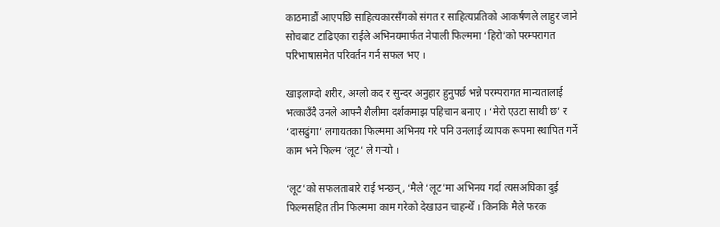काठमाडौं आएपछि साहित्यकारसँगको संगत र साहित्यप्रतिको आकर्षणले लाहुर जाने सोचबाट टाढिएका राईले अभिनयमार्फत नेपाली फिल्ममा ‘हिरो’को परम्परागत परिभाषासमेत परिवर्तन गर्न सफल भए ।

खाइलाग्दो शरीर, अग्लो कद र सुन्दर अनुहार हुनुपर्छ भन्ने परम्परागत मान्यतालाई भत्काउँदै उनले आफ्नै शैलीमा दर्शकमाझ पहिचान बनाए । ‘मेरो एउटा साथी छ’ र ‘दासढुंगा’ लगायतका फिल्ममा अभिनय गरे पनि उनलाई व्यापक रूपमा स्थापित गर्ने काम भने फिल्म ‘लूट’ ले गर्‍यो ।

‘लूट’को सफलताबारे राई भन्छन्, ‘मैले ‘लूट’मा अभिनय गर्दा त्यसअघिका दुई फिल्मसहित तीन फिल्ममा काम गरेको देखाउन चाहन्थेँ । किनकि मैले फरक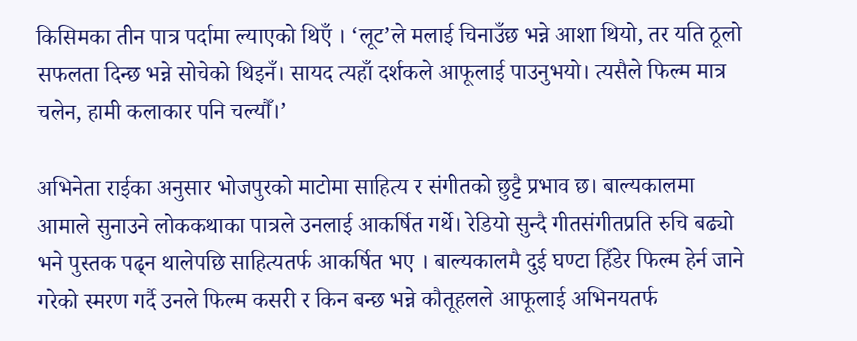किसिमका तीन पात्र पर्दामा ल्याएको थिएँ । ‘लूट’ले मलाई चिनाउँछ भन्ने आशा थियो, तर यति ठूलो सफलता दिन्छ भन्ने सोचेको थिइनँ। सायद त्यहाँ दर्शकले आफूलाई पाउनुभयो। त्यसैले फिल्म मात्र चलेन, हामी कलाकार पनि चल्यौँ।’

अभिनेता राईका अनुसार भोजपुरको माटोमा साहित्य र संगीतको छुट्टै प्रभाव छ। बाल्यकालमा आमाले सुनाउने लोककथाका पात्रले उनलाई आकर्षित गर्थे। रेडियो सुन्दै गीतसंगीतप्रति रुचि बढ्यो भने पुस्तक पढ्न थालेपछि साहित्यतर्फ आकर्षित भए । बाल्यकालमै दुई घण्टा हिँडेर फिल्म हेर्न जाने गरेको स्मरण गर्दै उनले फिल्म कसरी र किन बन्छ भन्ने कौतूहलले आफूलाई अभिनयतर्फ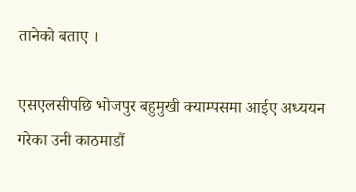तानेको बताए ।

एसएलसीपछि भोजपुर बहुमुखी क्याम्पसमा आईए अध्ययन गरेका उनी काठमाडौं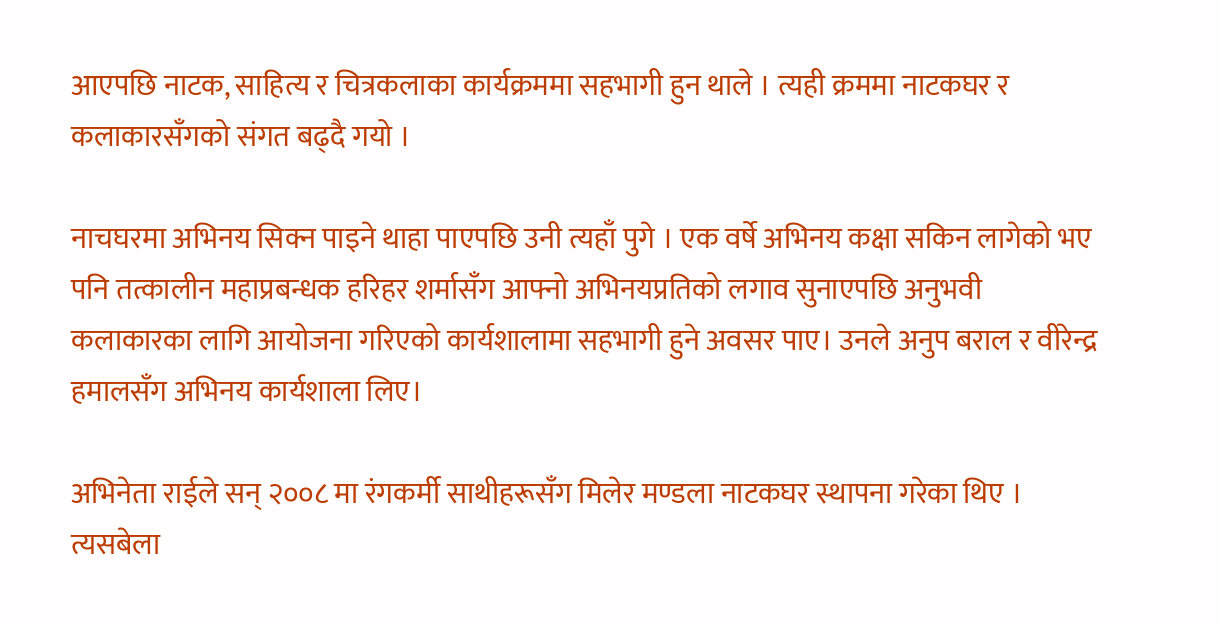आएपछि नाटक, साहित्य र चित्रकलाका कार्यक्रममा सहभागी हुन थाले । त्यही क्रममा नाटकघर र कलाकारसँगको संगत बढ्दै गयो ।

नाचघरमा अभिनय सिक्न पाइने थाहा पाएपछि उनी त्यहाँ पुगे । एक वर्षे अभिनय कक्षा सकिन लागेको भए पनि तत्कालीन महाप्रबन्धक हरिहर शर्मासँग आफ्नो अभिनयप्रतिको लगाव सुनाएपछि अनुभवी कलाकारका लागि आयोजना गरिएको कार्यशालामा सहभागी हुने अवसर पाए। उनले अनुप बराल र वीरेन्द्र हमालसँग अभिनय कार्यशाला लिए।

अभिनेता राईले सन् २००८ मा रंगकर्मी साथीहरूसँग मिलेर मण्डला नाटकघर स्थापना गरेका थिए । त्यसबेला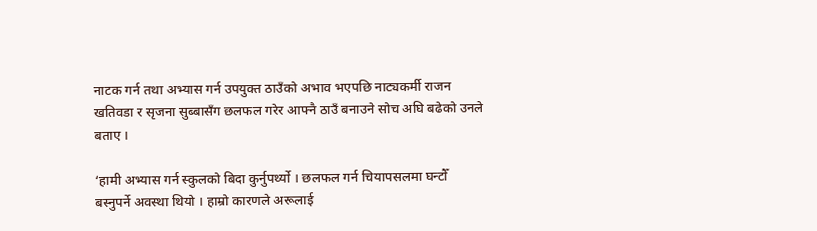नाटक गर्न तथा अभ्यास गर्न उपयुक्त ठाउँको अभाव भएपछि नाट्यकर्मी राजन खतिवडा र सृजना सुब्बासँग छलफल गरेर आफ्नै ठाउँ बनाउने सोच अघि बढेको उनले बताए ।

‘हामी अभ्यास गर्न स्कुलको बिदा कुर्नुपर्थ्यो । छलफल गर्न चियापसलमा घन्टौँ बस्नुपर्ने अवस्था थियो । हाम्रो कारणले अरूलाई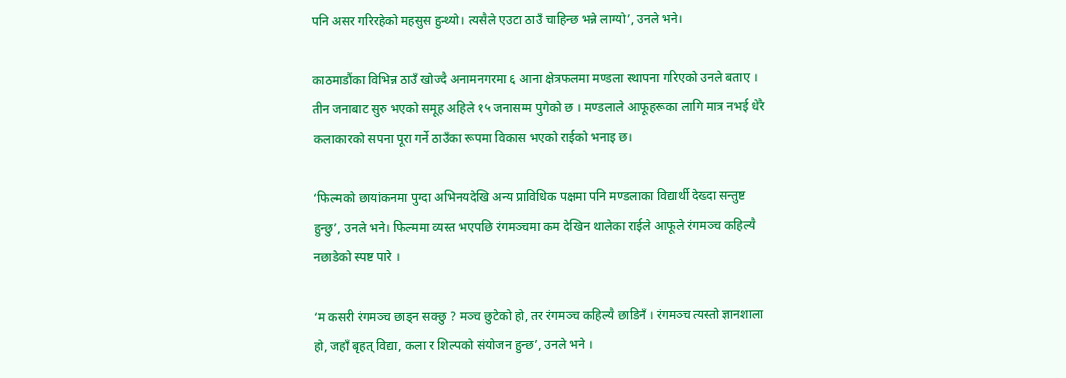पनि असर गरिरहेको महसुस हुन्थ्यो। त्यसैले एउटा ठाउँ चाहिन्छ भन्ने लाग्यो’, उनले भने।

काठमाडौंका विभिन्न ठाउँ खोज्दै अनामनगरमा ६ आना क्षेत्रफलमा मण्डला स्थापना गरिएको उनले बताए । तीन जनाबाट सुरु भएको समूह अहिले १५ जनासम्म पुगेको छ । मण्डलाले आफूहरूका लागि मात्र नभई धेरै कलाकारको सपना पूरा गर्ने ठाउँका रूपमा विकास भएको राईको भनाइ छ।

‘फिल्मको छायांकनमा पुग्दा अभिनयदेखि अन्य प्राविधिक पक्षमा पनि मण्डलाका विद्यार्थी देख्दा सन्तुष्ट हुन्छु’, उनले भने। फिल्ममा व्यस्त भएपछि रंगमञ्चमा कम देखिन थालेका राईले आफूले रंगमञ्च कहिल्यै नछाडेको स्पष्ट पारे ।

‘म कसरी रंगमञ्च छाड्न सक्छु ? मञ्च छुटेको हो, तर रंगमञ्च कहिल्यै छाडिनँ । रंगमञ्च त्यस्तो ज्ञानशाला हो, जहाँ बृहत् विद्या, कला र शिल्पको संयोजन हुन्छ’, उनले भने ।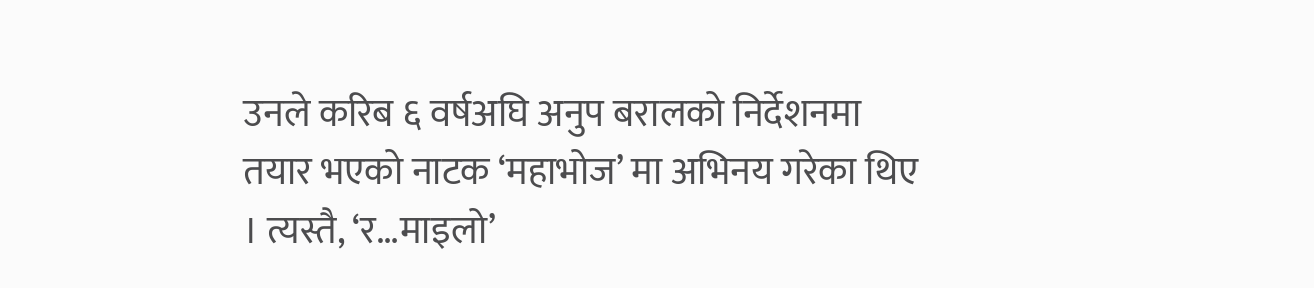उनले करिब ६ वर्षअघि अनुप बरालको निर्देशनमा तयार भएको नाटक ‘महाभोज’ मा अभिनय गरेका थिए । त्यस्तै, ‘र…माइलो’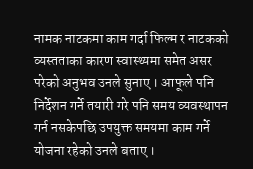नामक नाटकमा काम गर्दा फिल्म र नाटकको व्यस्तताका कारण स्वास्थ्यमा समेत असर परेको अनुभव उनले सुनाए । आफूले पनि निर्देशन गर्ने तयारी गरे पनि समय व्यवस्थापन गर्न नसकेपछि उपयुक्त समयमा काम गर्ने योजना रहेको उनले बताए ।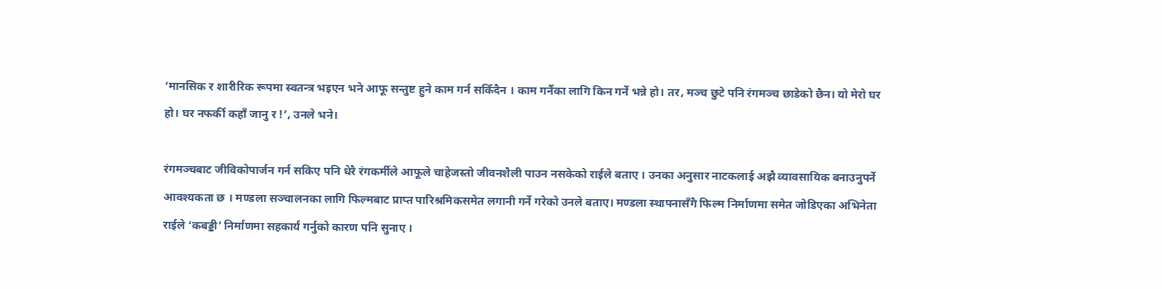‘मानसिक र शारीरिक रूपमा स्वतन्त्र भइएन भने आफू सन्तुष्ट हुने काम गर्न सकिँदैन । काम गर्नैका लागि किन गर्ने भन्ने हो। तर, मञ्च छुटे पनि रंगमञ्च छाडेको छैन। यो मेरो घर हो। घर नफर्की कहाँ जानु र !’, उनले भने।

रंगमञ्चबाट जीविकोपार्जन गर्न सकिए पनि धेरै रंगकर्मीले आफूले चाहेजस्तो जीवनशैली पाउन नसकेको राईले बताए । उनका अनुसार नाटकलाई अझै व्यावसायिक बनाउनुपर्ने आवश्यकता छ । मण्डला सञ्चालनका लागि फिल्मबाट प्राप्त पारिश्रमिकसमेत लगानी गर्ने गरेको उनले बताए। मण्डला स्थापनासँगै फिल्म निर्माणमा समेत जोडिएका अभिनेता राईले ‘कबड्डी’ निर्माणमा सहकार्य गर्नुको कारण पनि सुनाए ।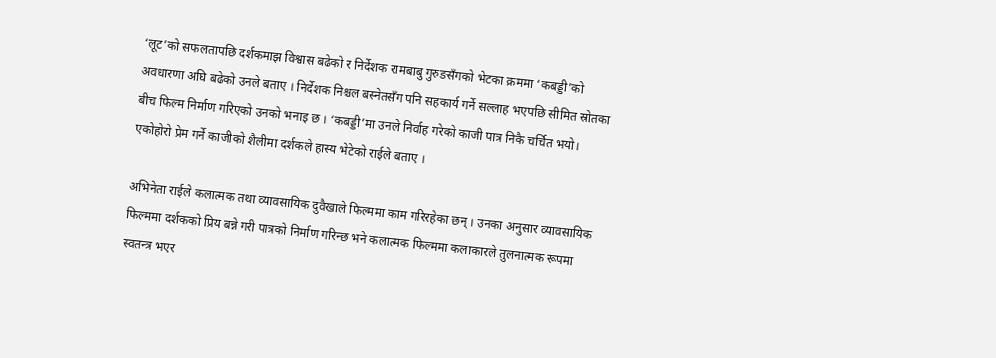‘लूट’को सफलतापछि दर्शकमाझ विश्वास बढेको र निर्देशक रामबाबु गुरुङसँगको भेटका क्रममा ‘कबड्डी’को अवधारणा अघि बढेको उनले बताए । निर्देशक निश्चल बस्नेतसँग पनि सहकार्य गर्ने सल्लाह भएपछि सीमित स्रोतका बीच फिल्म निर्माण गरिएको उनको भनाइ छ । ‘कबड्डी’मा उनले निर्वाह गरेको काजी पात्र निकै चर्चित भयो। एकोहोरो प्रेम गर्ने काजीको शैलीमा दर्शकले हास्य भेटेको राईले बताए ।

अभिनेता राईले कलात्मक तथा व्यावसायिक दुवैखाले फिल्ममा काम गरिरहेका छन् । उनका अनुसार व्यावसायिक फिल्ममा दर्शकको प्रिय बन्ने गरी पात्रको निर्माण गरिन्छ भने कलात्मक फिल्ममा कलाकारले तुलनात्मक रूपमा स्वतन्त्र भएर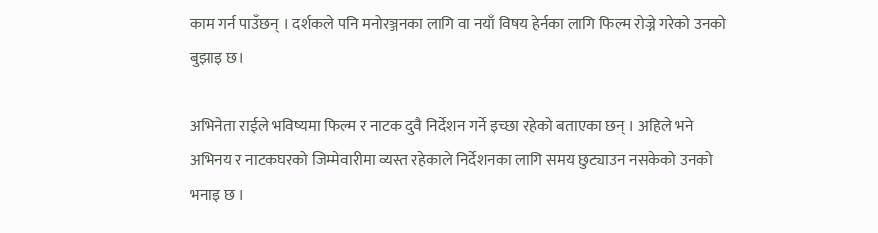काम गर्न पाउँछन् । दर्शकले पनि मनोरञ्जनका लागि वा नयाँ विषय हेर्नका लागि फिल्म रोज्ने गरेको उनको बुझाइ छ।

अभिनेता राईले भविष्यमा फिल्म र नाटक दुवै निर्देशन गर्ने इच्छा रहेको बताएका छन् । अहिले भने अभिनय र नाटकघरको जिम्मेवारीमा व्यस्त रहेकाले निर्देशनका लागि समय छुट्याउन नसकेको उनको भनाइ छ ।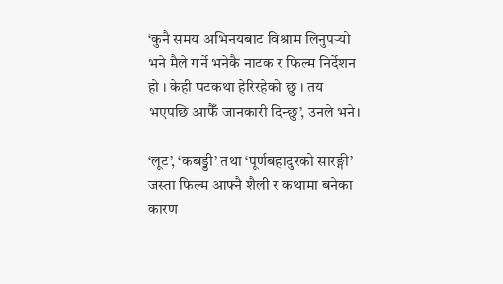‘कुनै समय अभिनयबाट विश्राम लिनुपर्‍यो भने मैले गर्ने भनेकै नाटक र फिल्म निर्देशन हो । केही पटकथा हेरिरहेको छु । तय भएपछि आफैँ जानकारी दिन्छु’, उनले भने।

‘लूट’, ‘कबड्डी’ तथा ‘पूर्णबहादुरको सारङ्गी’ जस्ता फिल्म आफ्नै शैली र कथामा बनेका कारण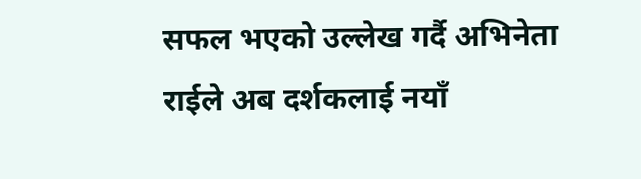सफल भएको उल्लेख गर्दै अभिनेता राईले अब दर्शकलाई नयाँ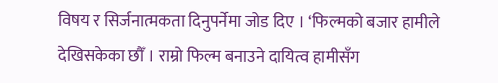विषय र सिर्जनात्मकता दिनुपर्नेमा जोड दिए । ‘फिल्मको बजार हामीले देखिसकेका छौँ । राम्रो फिल्म बनाउने दायित्व हामीसँग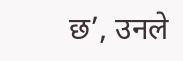छ’, उनले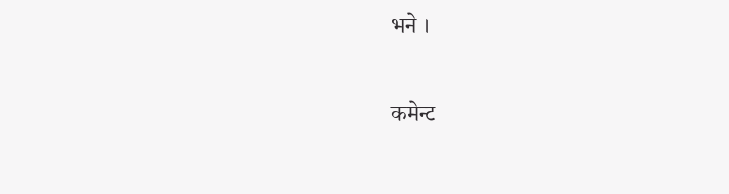भने ।

कमेन्ट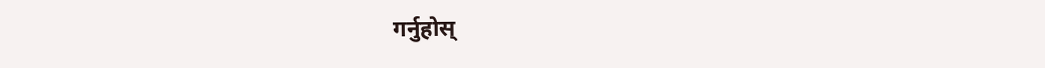गर्नुहोस्